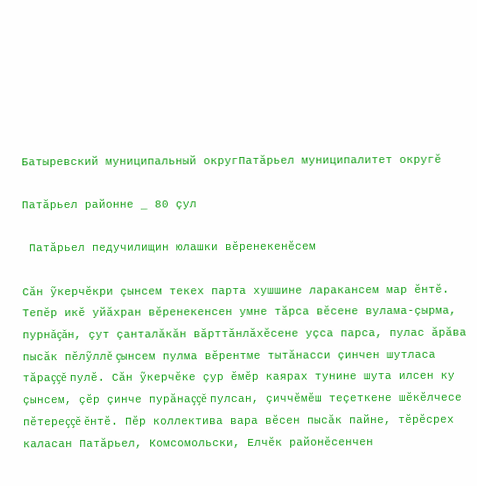Батыревский муниципальный округПатăрьел муниципалитет округĕ

Патăрьел районне _ 80 çул

 Патăрьел педучилищин юлашки вĕренекенĕсем

Сăн ỹкерчĕкри çынсем текех парта хушшине ларакансем мар ĕнтĕ. Тепĕр икĕ уйăхран вĕренекенсен умне тăрса вĕсене вулама-çырма, пурнăçăн, çут çанталăкăн вăрттăнлăхĕсене уçса парса, пулас ăрăва пысăк пĕлỹллĕ çынсем пулма вĕрентме тытăнасси çинчен шутласа тăраççĕ пулĕ. Сăн ỹкерчĕке çур ĕмĕр каярах тунине шута илсен ку çынсем, çĕр çинче пурăнаççĕ пулсан, çиччĕмĕш теçеткене шĕкĕлчесе пĕтереççĕ ĕнтĕ. Пĕр коллектива вара вĕсен пысăк пайне, тĕрĕсрех каласан Патăрьел, Комсомольски, Елчĕк районĕсенчен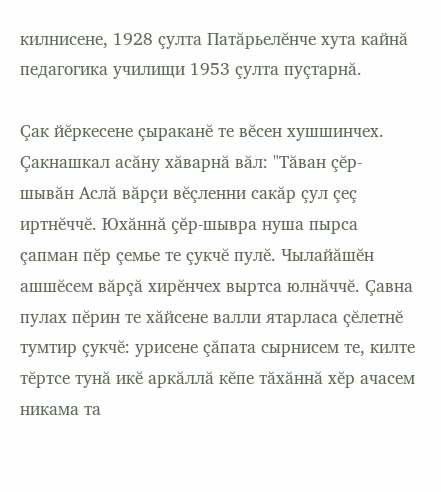килнисене, 1928 çулта Патăрьелĕнче хута кайнă педагогика училищи 1953 çулта пуçтарнă.

Çак йĕркесене çыраканĕ те вĕсен хушшинчех. Çакнашкал асăну хăварнă вăл: "Тăван çĕр-шывăн Аслă вăрçи вĕçленни сакăр çул çеç иртнĕччĕ. Юхăннă çĕр-шывра нуша пырса çапман пĕр çемье те çукчĕ пулĕ. Чылайăшĕн ашшĕсем вăрçă хирĕнчех выртса юлнăччĕ. Çавна пулах пĕрин те хăйсене валли ятарласа çĕлетнĕ тумтир çукчĕ: урисене çăпата сырнисем те, килте тĕртсе тунă икĕ аркăллă кĕпе тăхăннă хĕр ачасем никама та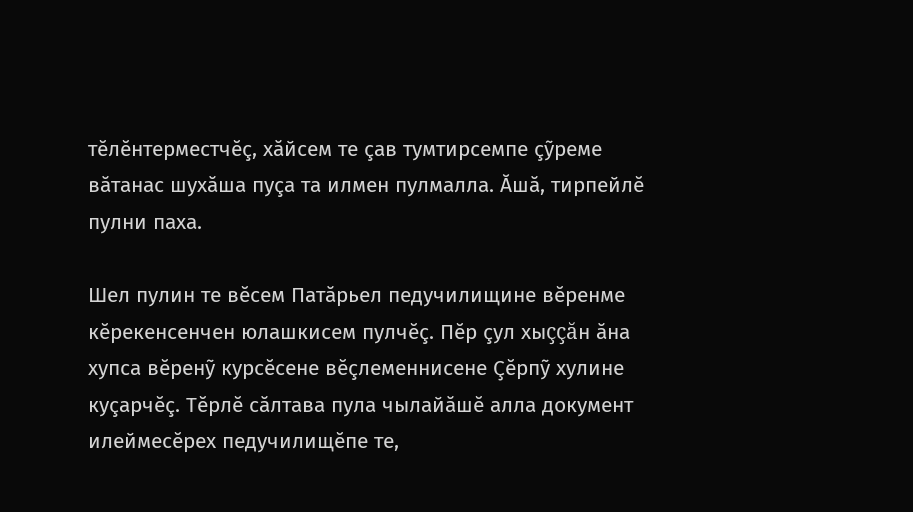тĕлĕнтерместчĕç, хăйсем те çав тумтирсемпе çỹреме вăтанас шухăша пуçа та илмен пулмалла. Ăшă, тирпейлĕ пулни паха.

Шел пулин те вĕсем Патăрьел педучилищине вĕренме кĕрекенсенчен юлашкисем пулчĕç. Пĕр çул хыççăн ăна хупса вĕренỹ курсĕсене вĕçлеменнисене Çĕрпỹ хулине куçарчĕç. Тĕрлĕ сăлтава пула чылайăшĕ алла документ илеймесĕрех педучилищĕпе те,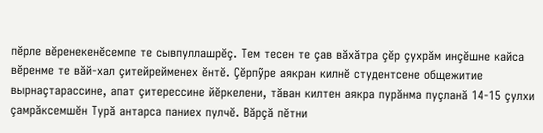пĕрле вĕренекенĕсемпе те сывпуллашрĕç. Тем тесен те çав вăхăтра çĕр çухрăм инçĕшне кайса вĕренме те вăй-хал çитейрейменех ĕнтĕ. Çĕрпỹре аякран килнĕ студентсене общежитие вырнаçтарассине, апат çитерессине йĕркелени, тăван килтен аякра пурăнма пуçланă 14-15 çулхи çамрăксемшĕн Турă антарса паниех пулчĕ. Вăрçă пĕтни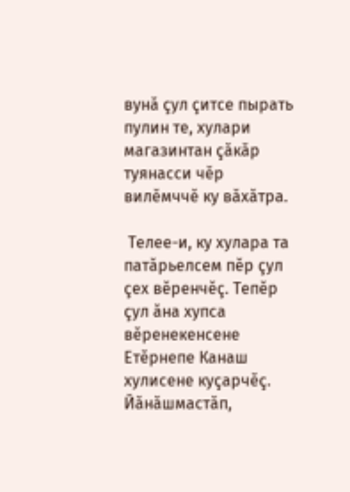вунă çул çитсе пырать пулин те, хулари магазинтан çăкăр туянасси чĕр вилĕмччĕ ку вăхăтра.

 Телее-и, ку хулара та патăрьелсем пĕр çул çех вĕренчĕç. Тепĕр çул ăна хупса вĕренекенсене Етĕрнепе Канаш хулисене куçарчĕç. Йăнăшмастăп,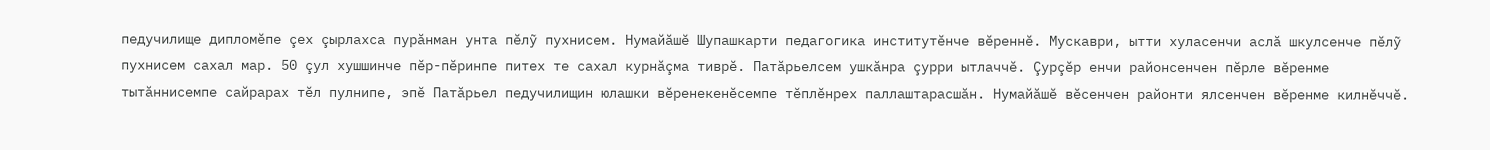педучилище дипломĕпе çех çырлахса пурăнман унта пĕлỹ пухнисем. Нумайăшĕ Шупашкарти педагогика институтĕнче вĕреннĕ. Мускаври, ытти хуласенчи аслă шкулсенче пĕлỹ пухнисем сахал мар. 50 çул хушшинче пĕр-пĕринпе питех те сахал курнăçма тиврĕ. Патăрьелсем ушкăнра çурри ытлаччĕ. Çурçĕр енчи районсенчен пĕрле вĕренме тытăннисемпе сайрарах тĕл пулнипе, эпĕ Патăрьел педучилищин юлашки вĕренекенĕсемпе тĕплĕнрех паллаштарасшăн. Нумайăшĕ вĕсенчен районти ялсенчен вĕренме килнĕччĕ.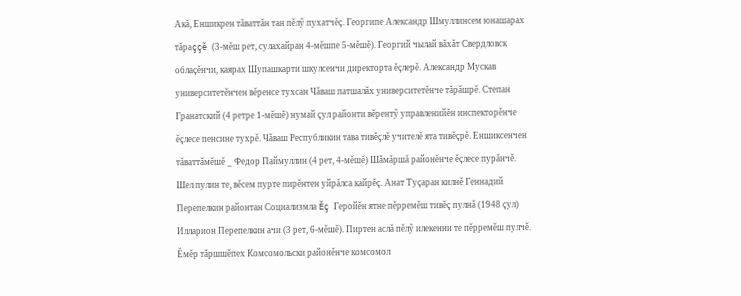Акă, Еншикрен тăваттăн тан пĕлỹ пухатчĕç. Георгипе Александр Шмуллинсем юнашарах тăраççĕ (3-мĕш рет, сулахайран 4-мĕшпе 5-мĕшĕ). Георгий чылай вăхăт Свердловск облаçĕнчи, каярах Шупашкарти шкулсенчи директорта ĕçлерĕ. Александр Мускав университетĕнчен вĕренсе тухсан Чăваш патшалăх университетĕнче тăрăшрĕ. Степан Гранатский (4 ретре 1-мĕшĕ) нумай çул районти вĕрентỹ управленийĕн инспекторĕнче ĕçлесе пенсине тухрĕ. Чăваш Республикин тава тивĕçлĕ учителĕ ята тивĕçрĕ. Еншиксенчен тăваттăмĕшĕ _ Федор Паймуллин (4 рет, 4-мĕшĕ) Шăмăршă районĕнче ĕçлесе пурăнчĕ. Шел пулин те, вĕсем пурте пирĕнтен уйрăлса кайрĕç. Анат Туçаран килнĕ Геннадий Перепелкин районтан Социализмла Ĕç Геройĕн ятне пĕрремĕш тивĕç пулнă (1948 çул) Илларион Перепелкин ачи (3 рет, 6-мĕшĕ). Пиртен аслă пĕлỹ илекенни те пĕрремĕш пулчĕ. Ĕмĕр тăршшĕпех Комсомольски районĕнче комсомол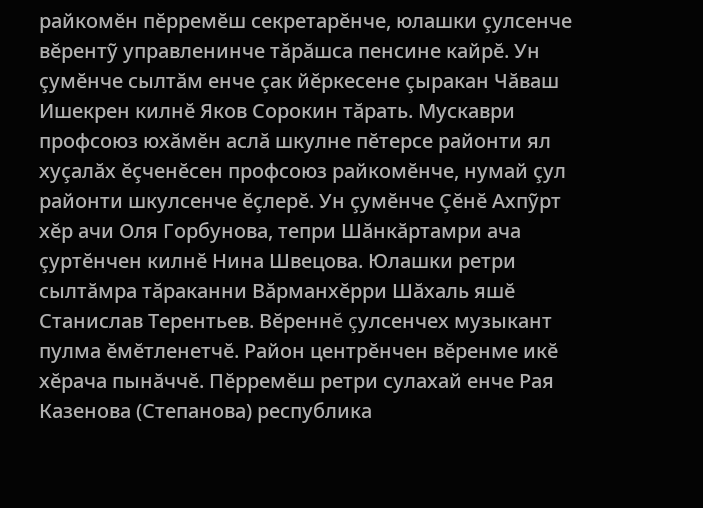райкомĕн пĕрремĕш секретарĕнче, юлашки çулсенче вĕрентỹ управленинче тăрăшса пенсине кайрĕ. Ун çумĕнче сылтăм енче çак йĕркесене çыракан Чăваш Ишекрен килнĕ Яков Сорокин тăрать. Мускаври профсоюз юхăмĕн аслă шкулне пĕтерсе районти ял хуçалăх ĕçченĕсен профсоюз райкомĕнче, нумай çул районти шкулсенче ĕçлерĕ. Ун çумĕнче Çĕнĕ Ахпỹрт хĕр ачи Оля Горбунова, тепри Шăнкăртамри ача çуртĕнчен килнĕ Нина Швецова. Юлашки ретри сылтăмра тăраканни Вăрманхĕрри Шăхаль яшĕ Станислав Терентьев. Вĕреннĕ çулсенчех музыкант пулма ĕмĕтленетчĕ. Район центрĕнчен вĕренме икĕ хĕрача пынăччĕ. Пĕрремĕш ретри сулахай енче Рая Казенова (Степанова) республика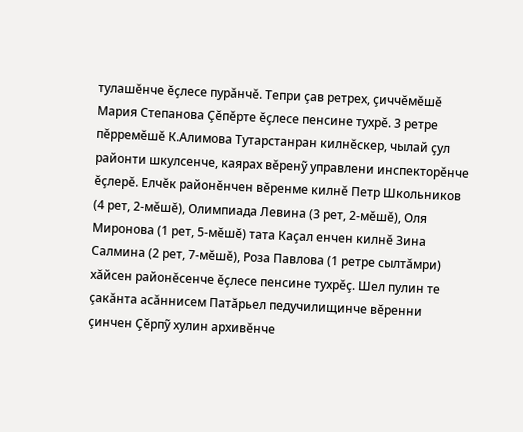тулашĕнче ĕçлесе пурăнчĕ. Тепри çав ретрех, çиччĕмĕшĕ Мария Степанова Çĕпĕрте ĕçлесе пенсине тухрĕ. 3 ретре пĕрремĕшĕ К.Алимова Тутарстанран килнĕскер, чылай çул районти шкулсенче, каярах вĕренỹ управлени инспекторĕнче ĕçлерĕ. Елчĕк районĕнчен вĕренме килнĕ Петр Школьников (4 рет, 2-мĕшĕ), Олимпиада Левина (3 рет, 2-мĕшĕ), Оля Миронова (1 рет, 5-мĕшĕ) тата Каçал енчен килнĕ Зина Салмина (2 рет, 7-мĕшĕ), Роза Павлова (1 ретре сылтăмри) хăйсен районĕсенче ĕçлесе пенсине тухрĕç. Шел пулин те çакăнта асăннисем Патăрьел педучилищинче вĕренни çинчен Çĕрпỹ хулин архивĕнче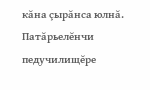кăна çырăнса юлнă. Патăрьелĕнчи педучилищĕре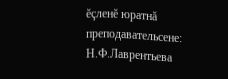ĕçленĕ юратнă преподавательсене: Н.Ф.Лаврентьева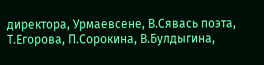директора, Урмаевсене, В.Сявась поэта, Т.Егорова, П.Сорокина, В.Булдыгина,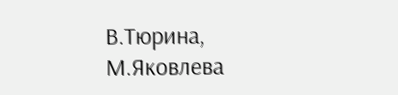В.Тюрина, М.Яковлева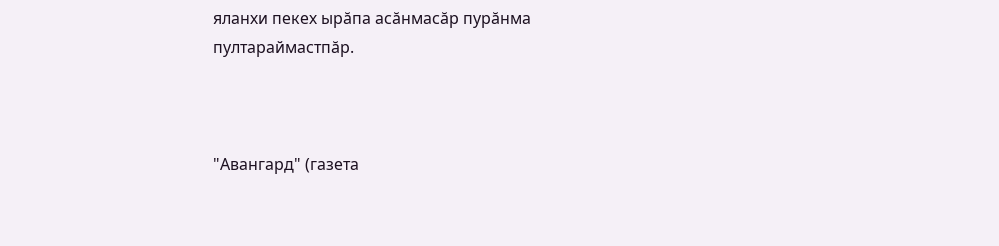яланхи пекех ырăпа асăнмасăр пурăнма пултараймастпăр.



"Авангард" (газета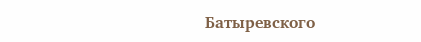Батыревского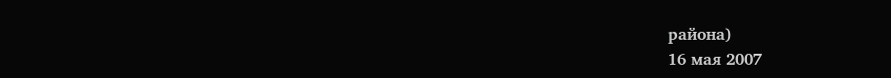района)
16 мая 2007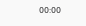00:00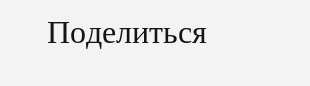Поделиться